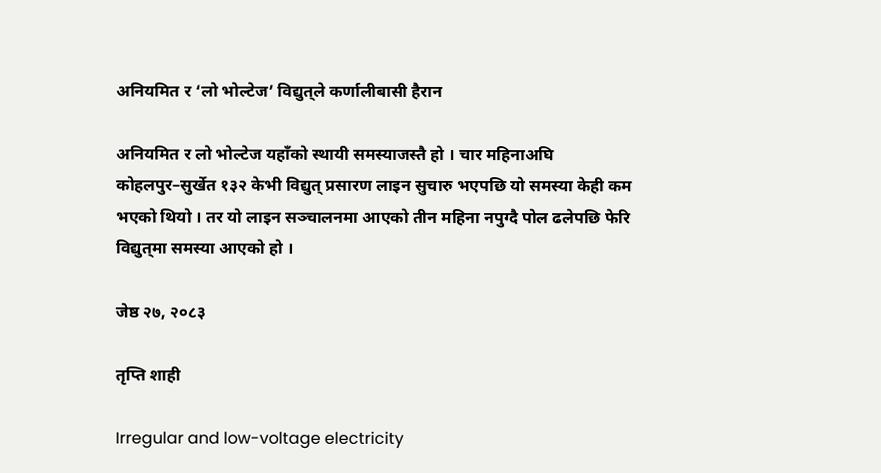अनियमित र ‘लो भोल्टेज’ विद्युत‍्ले कर्णालीबासी हैरान

अनियमित र लो भोल्टेज यहाँको स्थायी समस्याजस्तै हो । चार महिनाअघि कोहलपुर–सुर्खेत १३२ केभी विद्युत् प्रसारण लाइन सुचारु भएपछि यो समस्या केही कम भएको थियो । तर यो लाइन सञ्चालनमा आएको तीन महिना नपुग्दै पोल ढलेपछि फेरि विद्युत‍्मा समस्या आएको हो ।

जेष्ठ २७, २०८३

तृप्ति शाही

Irregular and low-voltage electricity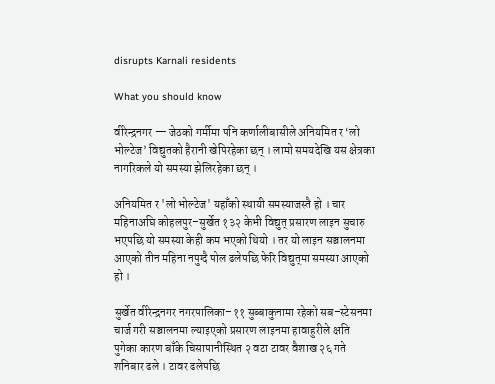disrupts Karnali residents

What you should know

वीरेन्द्रनगर — जेठको गर्मीमा पनि कर्णालीबासीले अनियमित र ‘लो भोल्टेज’ विद्युतको हैरानी खेपिरहेका छन् । लामो समयदेखि यस क्षेत्रका नागरिकले यो समस्या झेलिरहेका छन् ।

अनियमित र 'लो भोल्टेज' यहाँको स्थायी समस्याजस्तै हो । चार महिनाअघि कोहलपुर–सुर्खेत १३२ केभी विद्युत् प्रसारण लाइन सुचारु भएपछि यो समस्या केही कम भएको थियो । तर यो लाइन सञ्चालनमा आएको तीन महिना नपुग्दै पोल ढलेपछि फेरि विद्युत‍्मा समस्या आएको हो ।

सुर्खेत वीरेन्द्रनगर नगरपालिका–११ सुब्बाकुनामा रहेको सब–स्टेसनमा चार्ज गरी सञ्चालनमा ल्याइएको प्रसारण लाइनमा हावाहुरीले क्षति पुगेका कारण बाँके चिसापानीस्थित २ वटा टावर वैशाख २६ गते शनिबार ढले । टावर ढलेपछि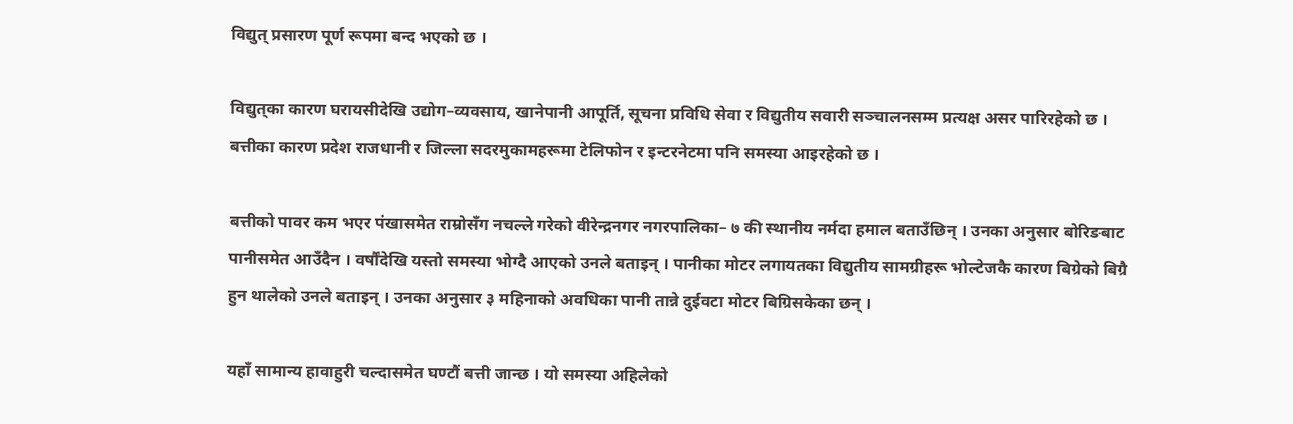विद्युत् प्रसारण पूर्ण रूपमा बन्द भएको छ ।

विद्युत‍्का कारण घरायसीदेखि उद्योग–व्यवसाय, खानेपानी आपूर्ति, सूचना प्रविधि सेवा र विद्युतीय सवारी सञ्चालनसम्म प्रत्यक्ष असर पारिरहेको छ । बत्तीका कारण प्रदेश राजधानी र जिल्ला सदरमुकामहरूमा टेलिफोन र इन्टरनेटमा पनि समस्या आइरहेको छ ।

बत्तीको पावर कम भएर पंखासमेत राम्रोसँग नचल्ले गरेको वीरेन्द्रनगर नगरपालिका– ७ की स्थानीय नर्मदा हमाल बताउँछिन् । उनका अनुसार बोरिङबाट पानीसमेत आउँदैन । वर्षौंदेखि यस्तो समस्या भोग्दै आएको उनले बताइन् । पानीका मोटर लगायतका विद्युतीय सामग्रीहरू भोल्टेजकै कारण बिग्रेको बिग्रै हुन थालेको उनले बताइन् । उनका अनुसार ३ महिनाको अवधिका पानी तान्ने दुईवटा मोटर बिग्रिसकेका छन् ।

यहाँ सामान्य हावाहुरी चल्दासमेत घण्टौं बत्ती जान्छ । यो समस्या अहिलेको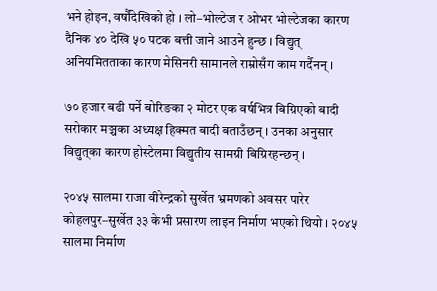भने होइन, वर्षौंदेखिको हो । लो–भोल्टेज र ओभर भोल्टेजका कारण दैनिक ४० देखि ५० पटक बत्ती जाने आउने हुन्छ । विद्युत् अनियमितताका कारण मेसिनरी सामानले राम्रोसँग काम गर्दैनन् ।

७० हजार बढी पर्ने बोरिङका २ मोटर एक वर्षभित्र बिग्रिएको बादी सरोकार मञ्चका अध्यक्ष हिक्मत बादी बताउँछन् । उनका अनुसार विद्युत‍्का कारण होस्टेलमा विद्युतीय सामग्री बिग्रिरहन्छन् ।

२०४५ सालमा राजा वीरेन्द्रको सुर्खेत भ्रमणको अवसर पारेर कोहलपुर–सुर्खेत ३३ केभी प्रसारण लाइन निर्माण भएको थियो । २०४५ सालमा निर्माण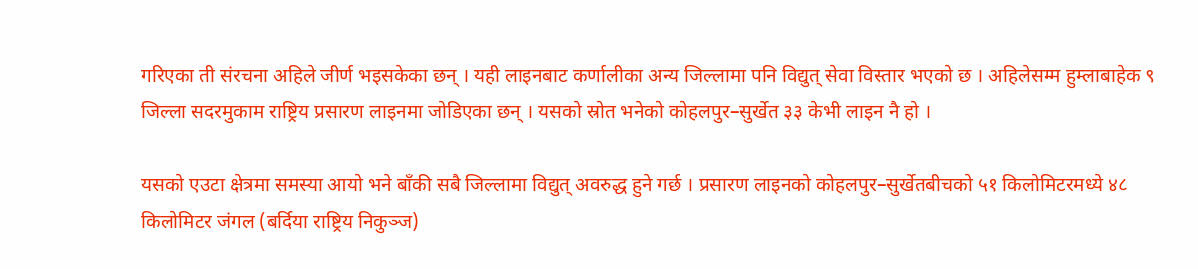गरिएका ती संरचना अहिले जीर्ण भइसकेका छन् । यही लाइनबाट कर्णालीका अन्य जिल्लामा पनि विद्युत् सेवा विस्तार भएको छ । अहिलेसम्म हुम्लाबाहेक ९ जिल्ला सदरमुकाम राष्ट्रिय प्रसारण लाइनमा जोडिएका छन् । यसको स्रोत भनेको कोहलपुर–सुर्खेत ३३ केभी लाइन नै हो ।

यसको एउटा क्षेत्रमा समस्या आयो भने बाँकी सबै जिल्लामा विद्युत् अवरुद्ध हुने गर्छ । प्रसारण लाइनको कोहलपुर–सुर्खेतबीचको ५१ किलोमिटरमध्ये ४८ किलोमिटर जंगल (बर्दिया राष्ट्रिय निकुञ्ज)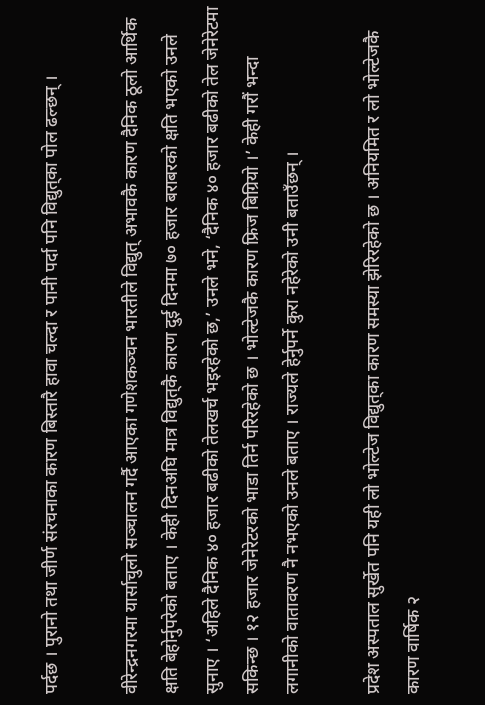पर्दछ । पुरानो तथा जीर्ण संरचनाका कारण बिस्तारै हावा चल्दा र पानी पर्दा पनि विद्युत‍्का पोल ढल्छन् ।

वीरेन्द्रनगरमा यार्साचुलो सञ्चालन गर्दै आएका गणेशकञ्चन भारतीले विद्युत् अभावकै कारण दैनिक ठूलो आर्थिक क्षति बेहोर्नुपरेको बताए । केही दिनअघि मात्र विद्युत‍्कै कारण दुई दिनमा ७० हजार बराबरको क्षति भएको उनले सुनाए । ‘अहिले दैनिक ४० हजार बढीको तेलखर्च भइरहेको छ,’ उनले भने, ‘दैनिक ४० हजार बढीको तेल जेनेरेटमा सकिन्छ । १२ हजार जेनेरेटरको भाडा तिर्न परिरहेको छ । भोल्टेजकै कारण फ्रिज बिग्रियो ।’ केही गरौं भन्दा लगानीको वातावरण नै नभएको उनले बताए । राज्यले हेर्नुपर्ने कुरा नहेरेको उनी बताउँछन् ।

प्रदेश अस्पताल सुर्खेत पनि यही लो भोल्टेज विद्युत‍्का कारण समस्या झेरिरहेको छ । अनियमित र लो भोल्टेजकै कारण वार्षिक २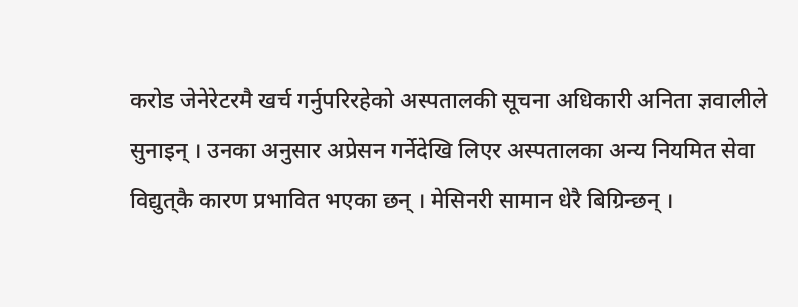करोड जेनेरेटरमै खर्च गर्नुपरिरहेको अस्पतालकी सूचना अधिकारी अनिता ज्ञवालीले सुनाइन् । उनका अनुसार अप्रेसन गर्नेदेखि लिएर अस्पतालका अन्य नियमित सेवा विद्युत‍्कै कारण प्रभावित भएका छन् । मेसिनरी सामान धेरै बिग्रिन्छन् ।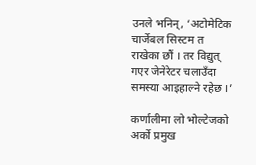उनले भनिन्, ‘अटोमेटिक चार्जेबल सिस्टम त राखेका छौं । तर विद्युत‍् गएर जेनेरेटर चलाउँदा समस्या आइहाल्ने रहेछ ।’

कर्णालीमा लो भोल्टेजको अर्को प्रमुख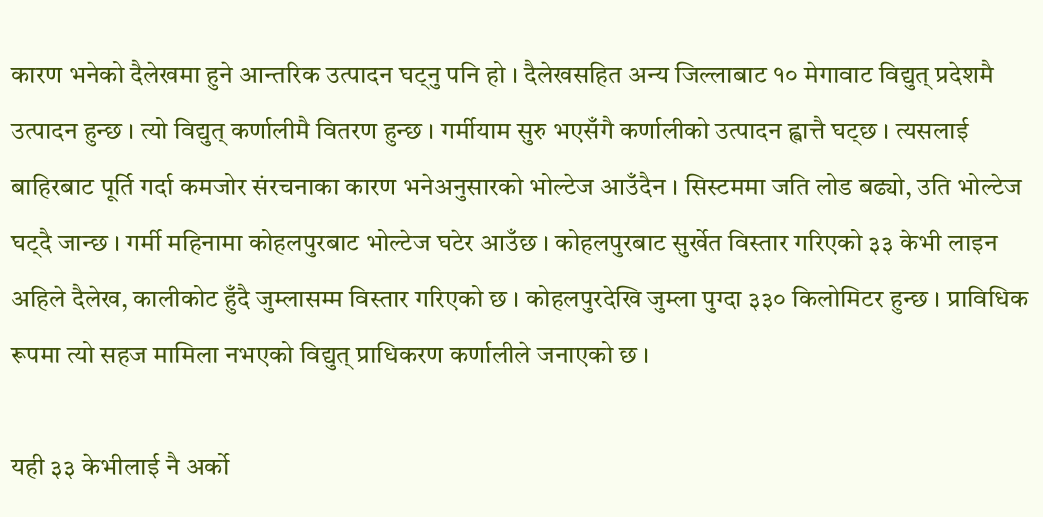कारण भनेको दैलेखमा हुने आन्तरिक उत्पादन घट्नु पनि हो । दैलेखसहित अन्य जिल्लाबाट १० मेगावाट विद्युत् प्रदेशमै उत्पादन हुन्छ । त्यो विद्युत् कर्णालीमै वितरण हुन्छ । गर्मीयाम सुरु भएसँगै कर्णालीको उत्पादन ह्वात्तै घट्छ । त्यसलाई बाहिरबाट पूर्ति गर्दा कमजोर संरचनाका कारण भनेअनुसारको भोल्टेज आउँदैन । सिस्टममा जति लोड बढ्यो, उति भोल्टेज घट्दै जान्छ । गर्मी महिनामा कोहलपुरबाट भोल्टेज घटेर आउँछ । कोहलपुरबाट सुर्खेत विस्तार गरिएको ३३ केभी लाइन अहिले दैलेख, कालीकोट हुँदै जुम्लासम्म विस्तार गरिएको छ । कोहलपुरदेखि जुम्ला पुग्दा ३३० किलोमिटर हुन्छ । प्राविधिक रूपमा त्यो सहज मामिला नभएको विद्युत् प्राधिकरण कर्णालीले जनाएको छ ।

यही ३३ केभीलाई नै अर्को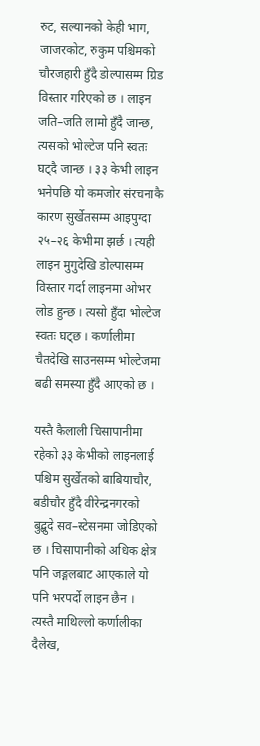रुट, सल्यानको केही भाग, जाजरकोट, रुकुम पश्चिमको चौरजहारी हुँदै डोल्पासम्म ग्रिड विस्तार गरिएको छ । लाइन जति–जति लामो हुँदै जान्छ, त्यसको भोल्टेज पनि स्वतः घट्दै जान्छ । ३३ केभी लाइन भनेपछि यो कमजोर संरचनाकै कारण सुर्खेतसम्म आइपुग्दा २५–२६ केभीमा झर्छ । त्यही लाइन मुगुदेखि डोल्पासम्म विस्तार गर्दा लाइनमा ओभर लोड हुन्छ । त्यसो हुँदा भोल्टेज स्वतः घट्छ । कर्णालीमा चैतदेखि साउनसम्म भोल्टेजमा बढी समस्या हुँदै आएको छ ।

यस्तै कैलाली चिसापानीमा रहेको ३३ केभीको लाइनलाई पश्चिम सुर्खेतको बाबियाचौर, बडीचौर हुँदै वीरेन्द्रनगरको बुद्बुदे सव–स्टेसनमा जोडिएको छ । चिसापानीको अधिक क्षेत्र पनि जङ्गलबाट आएकाले यो पनि भरपर्दो लाइन छैन । त्यस्तै माथिल्लो कर्णालीका दैलेख,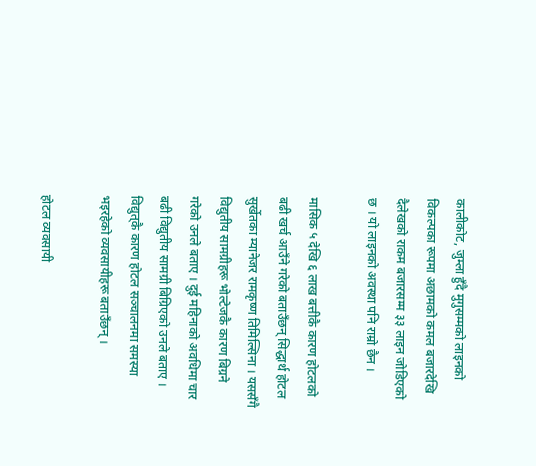कालीकोट, जुम्ला हुँदै मुगुसम्मको लाइनको विकल्पका रूपमा अछामको कमल बजारदेखि दैलेखको राकम बजारसम्म ३३ लाइन जोडिएको छ । यो लाइनको अवस्था पनि राम्रो छैन ।

मासिक ५ देखि ६ लाख बत्तीकै कारण होटलको बढी खर्च आउँने गरेको बताउँछन् सिद्धार्थ होटल सुर्खेतका म्यानेजर रामकृष्ण तिमिल्सिना । यससँगै विद्युतीय सामग्रीहरू भोल्टेजकै कारण बिग्रने गरेको उनले बताए । दुई महिनाको अवधिमा चार बढी विद्युतीय सामग्री बिग्रिएको उनले बताए । विद्युत‍्कै कारण होटल सञ्चालनमा समस्या भइरहेको व्यवसायीहरू बताउँछन् ।

होटल व्यवसायी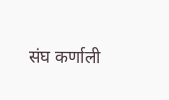संघ कर्णाली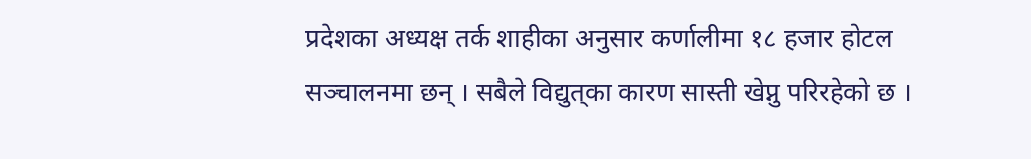प्रदेशका अध्यक्ष तर्क शाहीका अनुसार कर्णालीमा १८ हजार होटल सञ्चालनमा छन् । सबैले विद्युत‍्का कारण सास्ती खेप्नु परिरहेको छ ।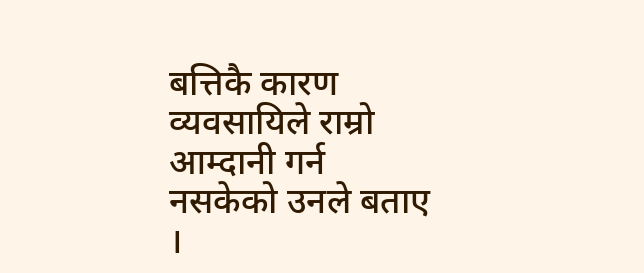बत्तिकै कारण व्यवसायिले राम्रो आम्दानी गर्न नसकेको उनले बताए ।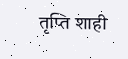तृप्ति शाही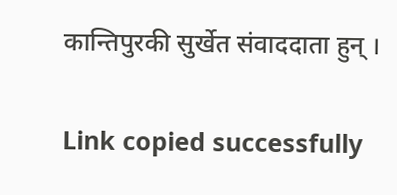कान्तिपुरकी सुर्खेत संवाददाता हुन् ।

Link copied successfully